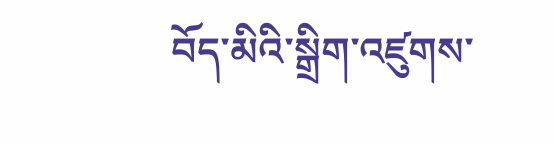བོད་མིའི་སྒྲིག་འཛུགས་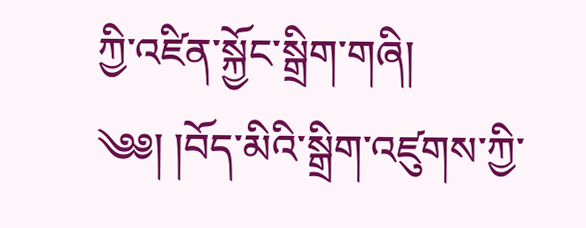ཀྱི་འཛིན་སྐྱོང་སྒྲིག་གཞི།
༄༅། །བོད་མིའི་སྒྲིག་འཛུགས་ཀྱི་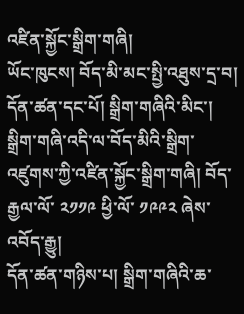འཛིན་སྐྱོང་སྒྲིག་གཞི།
ཡོང་ཁུངས། བོད་མི་མང་སྤྱི་འཐུས་དྲ་བ།
དོན་ཚན་དང་པོ། སྒྲིག་གཞིའི་མིང་།
སྒྲིག་གཞི་འདི་ལ་བོད་མིའི་སྒྲིག་འཛུགས་ཀྱི་འཛིན་སྐྱོང་སྒྲིག་གཞི། བོད་རྒྱལ་ལོ་ ༢༡༡༩ ཕྱི་ལོ་ ༡༩༩༢ ཞེས་འབོད་རྒྱུ།
དོན་ཚན་གཉིས་པ། སྒྲིག་གཞིའི་ཆ་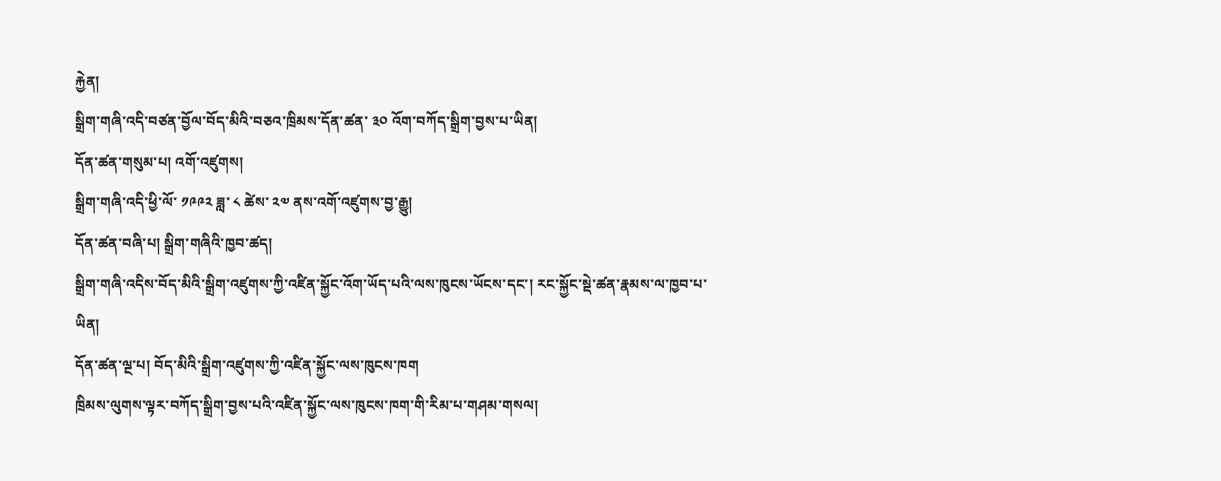རྐྱེན།
སྒྲིག་གཞི་འདི་བཙན་བྱོལ་བོད་མིའི་བཅའ་ཁྲིམས་དོན་ཚན་ ༣༠ འོག་བཀོད་སྒྲིག་བྱས་པ་ཡིན།
དོན་ཚན་གསུམ་པ། འགོ་འཛུགས།
སྒྲིག་གཞི་འདི་ཕྱི་ལོ་ ༡༩༩༢ ཟླ་ ༨ ཚེས་ ༢༧ ནས་འགོ་འཛུགས་བྱ་རྒྱུ།
དོན་ཚན་བཞི་པ། སྒྲིག་གཞིའི་ཁྱབ་ཚད།
སྒྲིག་གཞི་འདིས་བོད་མིའི་སྒྲིག་འཛུགས་ཀྱི་འཛིན་སྐྱོང་འོག་ཡོད་པའི་ལས་ཁུངས་ཡོངས་དང་། རང་སྐྱོང་སྡེ་ཚན་རྣམས་ལ་ཁྱབ་པ་ཡིན།
དོན་ཚན་ལྔ་པ། བོད་མིའི་སྒྲིག་འཛུགས་ཀྱི་འཛིན་སྐྱོང་ལས་ཁུངས་ཁག
ཁྲིམས་ལུགས་ལྟར་བཀོད་སྒྲིག་བྱས་པའི་འཛིན་སྐྱོང་ལས་ཁུངས་ཁག་གི་རིམ་པ་གཤམ་གསལ།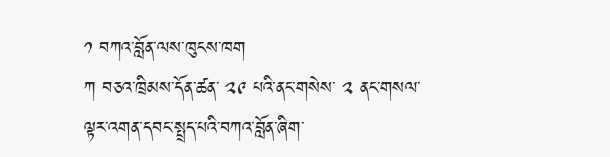༡ བཀའ་བློན་ལས་ཁུངས་ཁག
ཀ བཅའ་ཁྲིམས་དོན་ཚན་ ༢༩ པའི་ནང་གསེས་ ༢ ནང་གསལ་ལྟར་འགན་དབང་སྤྲད་པའི་བཀའ་བློན་ཞིག་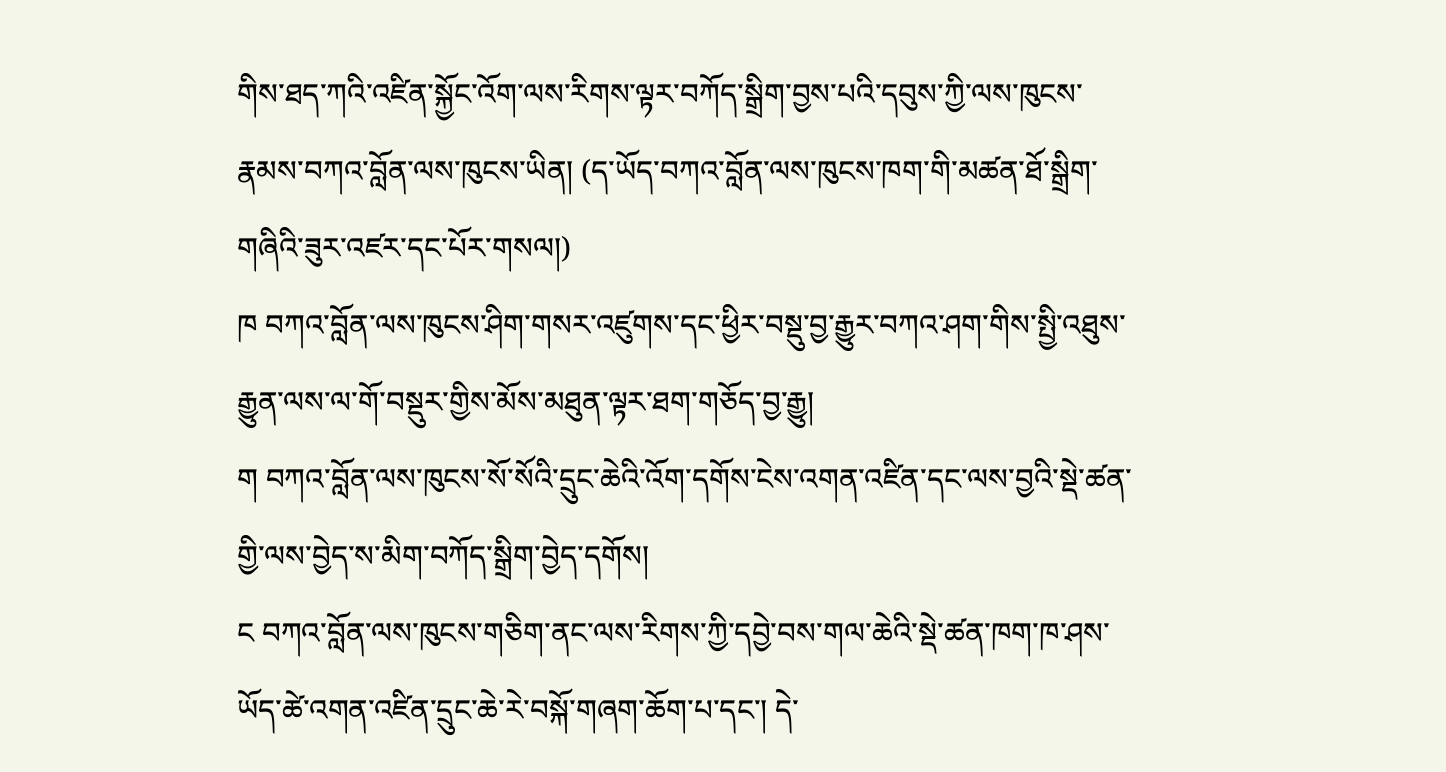གིས་ཐད་ཀའི་འཛིན་སྐྱོང་འོག་ལས་རིགས་ལྟར་བཀོད་སྒྲིག་བྱས་པའི་དབུས་ཀྱི་ལས་ཁུངས་རྣམས་བཀའ་བློན་ལས་ཁུངས་ཡིན། (ད་ཡོད་བཀའ་བློན་ལས་ཁུངས་ཁག་གི་མཚན་ཐོ་སྒྲིག་གཞིའི་ཟུར་འཛར་དང་པོར་གསལ།)
ཁ བཀའ་བློན་ལས་ཁུངས་ཤིག་གསར་འཛུགས་དང་ཕྱིར་བསྡུ་བྱ་རྒྱུར་བཀའ་ཤག་གིས་སྤྱི་འཐུས་རྒྱུན་ལས་ལ་གོ་བསྡུར་གྱིས་མོས་མཐུན་ལྟར་ཐག་གཅོད་བྱ་རྒྱུ།
ག བཀའ་བློན་ལས་ཁུངས་སོ་སོའི་དྲུང་ཆེའི་འོག་དགོས་ངེས་འགན་འཛིན་དང་ལས་བྱའི་སྡེ་ཚན་གྱི་ལས་བྱེད་ས་མིག་བཀོད་སྒྲིག་བྱེད་དགོས།
ང བཀའ་བློན་ལས་ཁུངས་གཅིག་ནང་ལས་རིགས་ཀྱི་དབྱེ་བས་གལ་ཆེའི་སྡེ་ཚན་ཁག་ཁ་ཤས་ཡོད་ཚེ་འགན་འཛིན་དྲུང་ཆེ་རེ་བསྐོ་གཞག་ཆོག་པ་དང་། དེ་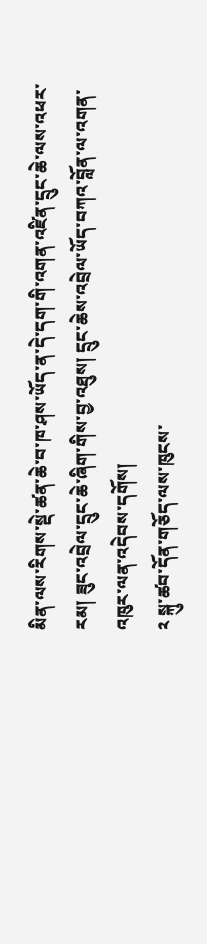མིན་ལས་རིགས་སྡེ་ཚན་ཆེ་བ་ཁ་ཤས་ཡོད་ན་དེ་དག་གི་འགན་འཛིན་དྲུང་ཆེ་ལས་འཕར་རམ། ཟུང་འབྲེལ་དྲུང་ཆེ་ཞིག་གིས་བྱ་འཐུས། དྲུང་ཆེས་འབྲེལ་ཡོད་བཀའ་བློན་ལ་འགན་འཁུར་ལན་འདེབས་དགོས།
༢ སྐུ་ཚབ་དོན་གཅོད་ལས་ཁུངས་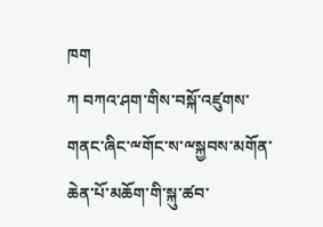ཁག
ཀ བཀའ་ཤག་གིས་བསྐོ་འཛུགས་གནང་ཞིང་ྋགོང་ས་ྋསྐྱབས་མགོན་ཆེན་པོ་མཆོག་གི་སྐུ་ཚབ་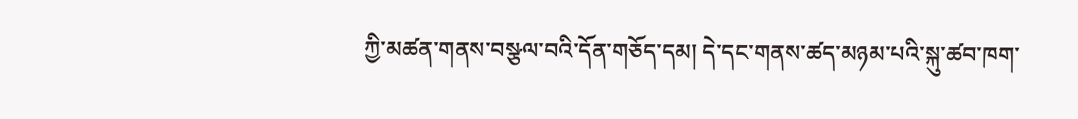ཀྱི་མཚན་གནས་བསྩལ་བའི་དོན་གཅོད་དམ། དེ་དང་གནས་ཚད་མཉམ་པའི་སྐུ་ཚབ་ཁག་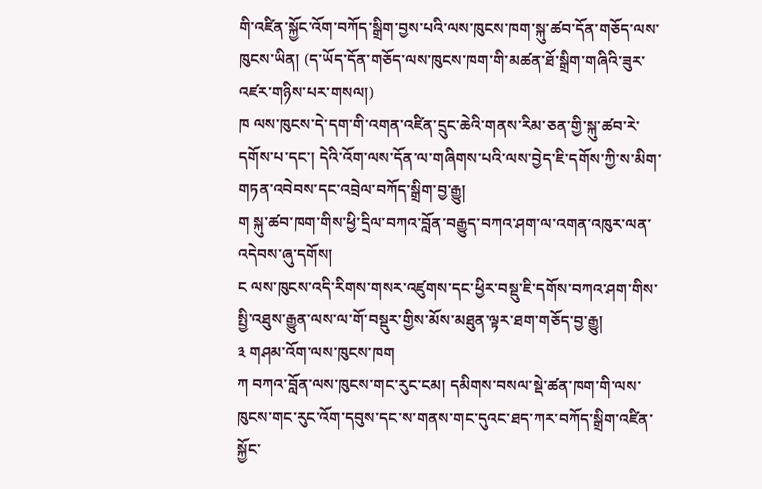གི་འཛིན་སྐྱོང་འོག་བཀོད་སྒྲིག་བྱས་པའི་ལས་ཁུངས་ཁག་སྐུ་ཚབ་དོན་གཅོད་ལས་ཁུངས་ཡིན། (ད་ཡོད་དོན་གཅོད་ལས་ཁུངས་ཁག་གི་མཚན་ཐོ་སྒྲིག་གཞིའི་ཟུར་འཛར་གཉིས་པར་གསལ།)
ཁ ལས་ཁུངས་དེ་དག་གི་འགན་འཛིན་དྲུང་ཆེའི་གནས་རིམ་ཅན་གྱི་སྐུ་ཚབ་རེ་དགོས་པ་དང་། དེའི་འོག་ལས་དོན་ལ་གཞིགས་པའི་ལས་བྱེད་ཇི་དགོས་ཀྱི་ས་མིག་གཏན་འབེབས་དང་འབྲེལ་བཀོད་སྒྲིག་བྱ་རྒྱུ།
ག སྐུ་ཚབ་ཁག་གིས་ཕྱི་དྲིལ་བཀའ་བློན་བརྒྱུད་བཀའ་ཤག་ལ་འགན་འཁུར་ལན་འདེབས་ཞུ་དགོས།
ང ལས་ཁུངས་འདི་རིགས་གསར་འཛུགས་དང་ཕྱིར་བསྡུ་ཇི་དགོས་བཀའ་ཤག་གིས་སྤྱི་འཐུས་རྒྱུན་ལས་ལ་གོ་བསྡུར་གྱིས་མོས་མཐུན་ལྟར་ཐག་གཅོད་བྱ་རྒྱུ།
༣ གཤམ་འོག་ལས་ཁུངས་ཁག
ཀ བཀའ་བློན་ལས་ཁུངས་གང་རུང་ངམ། དམིགས་བསལ་སྡེ་ཚན་ཁག་གི་ལས་ཁུངས་གང་རུང་འོག་དབུས་དང་ས་གནས་གང་དུའང་ཐད་ཀར་བཀོད་སྒྲིག་འཛིན་སྐྱོང་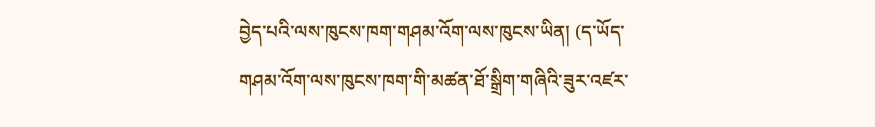བྱེད་པའི་ལས་ཁུངས་ཁག་གཤམ་འོག་ལས་ཁུངས་ཡིན། (ད་ཡོད་གཤམ་འོག་ལས་ཁུངས་ཁག་གི་མཚན་ཐོ་སྒྲིག་གཞིའི་ཟུར་འཛར་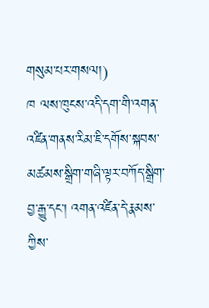གསུམ་པར་གསལ།)
ཁ ལས་ཁུངས་འདི་དག་གི་འགན་འཛིན་གནས་རིམ་ཇི་དགོས་སྐབས་མཚམས་སྒྲིག་གཞི་ལྟར་བཀོད་སྒྲིག་བྱ་རྒྱུ་དང་། འགན་འཛིན་དེ་རྣམས་ཀྱིས་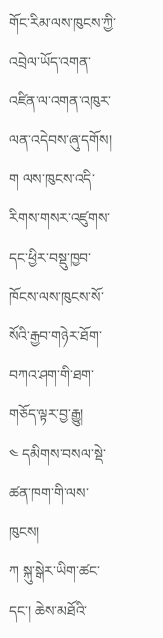གོང་རིམ་ལས་ཁུངས་ཀྱི་འབྲེལ་ཡོད་འགན་འཛིན་ལ་འགན་འཁུར་ལན་འདེབས་ཞུ་དགོས།
ག ལས་ཁུངས་འདི་རིགས་གསར་འཛུགས་དང་ཕྱིར་བསྡུ་ཁྱབ་ཁོངས་ལས་ཁུངས་སོ་སོའི་རྒྱབ་གཉེར་ཐོག་བཀའ་ཤག་གི་ཐག་གཅོད་ལྟར་བྱ་རྒྱུ།
༤ དམིགས་བསལ་སྡེ་ཚན་ཁག་གི་ལས་ཁུངས།
ཀ སྐུ་སྒེར་ཡིག་ཚང་དང་། ཆེས་མཐོའི་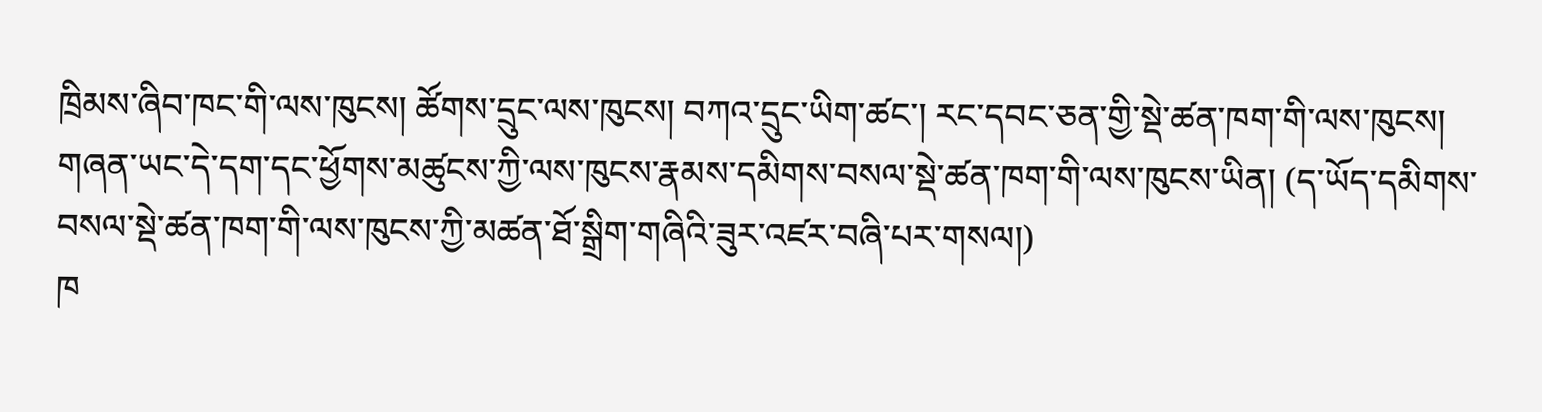ཁྲིམས་ཞིབ་ཁང་གི་ལས་ཁུངས། ཚོགས་དྲུང་ལས་ཁུངས། བཀའ་དྲུང་ཡིག་ཚང་། རང་དབང་ཅན་གྱི་སྡེ་ཚན་ཁག་གི་ལས་ཁུངས། གཞན་ཡང་དེ་དག་དང་ཕྱོགས་མཚུངས་ཀྱི་ལས་ཁུངས་རྣམས་དམིགས་བསལ་སྡེ་ཚན་ཁག་གི་ལས་ཁུངས་ཡིན། (ད་ཡོད་དམིགས་བསལ་སྡེ་ཚན་ཁག་གི་ལས་ཁུངས་ཀྱི་མཚན་ཐོ་སྒྲིག་གཞིའི་ཟུར་འཛར་བཞི་པར་གསལ།)
ཁ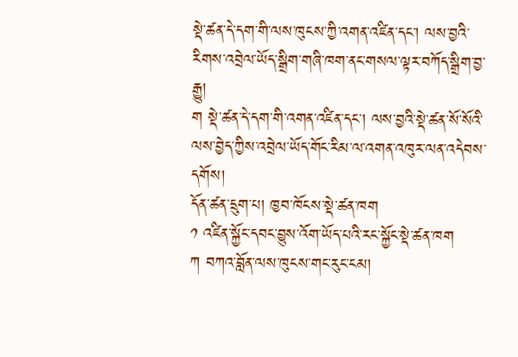སྡེ་ཚན་དེ་དག་གི་ལས་ཁུངས་ཀྱི་འགན་འཛིན་དང་། ལས་བྱའི་རིགས་འབྲེལ་ཡོད་སྒྲིག་གཞི་ཁག་ནང་གསལ་ལྟར་བཀོད་སྒྲིག་བྱ་རྒྱུ།
ག སྡེ་ཚན་དེ་དག་གི་འགན་འཛིན་དང་། ལས་བྱའི་སྡེ་ཚན་སོ་སོའི་ལས་བྱེད་ཀྱིས་འབྲེལ་ཡོད་གོང་རིམ་ལ་འགན་འཁུར་ལན་འདེབས་དགོས།
དོན་ཚན་དྲུག་པ། ཁྱབ་ཁོངས་སྡེ་ཚན་ཁག
༡ འཛིན་སྐྱོང་དབང་བྱུས་འོག་ཡོད་པའི་རང་སྐྱོང་སྡེ་ཚན་ཁག
ཀ བཀའ་བློན་ལས་ཁུངས་གང་རུང་ངམ།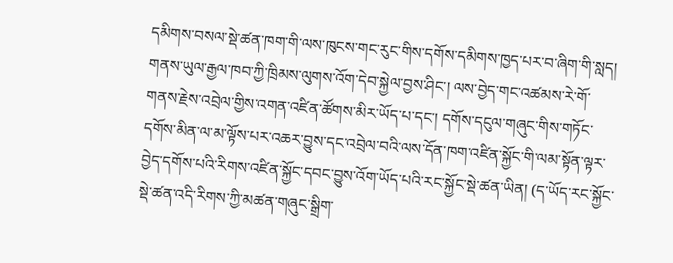དམིགས་བསལ་སྡེ་ཚན་ཁག་གི་ལས་ཁུངས་གང་རུང་གིས་དགོས་དམིགས་ཁྱད་པར་བ་ཞིག་གི་སླད། གནས་ཡུལ་རྒྱལ་ཁབ་ཀྱི་ཁྲིམས་ལུགས་འོག་དེབ་སྐྱེལ་བྱས་ཤིང་། ལས་བྱེད་གང་འཚམས་རེ་གོ་གནས་རྗེས་འབྲེལ་གྱིས་འགན་འཛིན་ཚོགས་མིར་ཡོད་པ་དང་། དགོས་དངུལ་གཞུང་གིས་གཏོང་དགོས་མིན་ལ་མ་ལྟོས་པར་འཆར་བྱུས་དང་འབྲེལ་བའི་ལས་དོན་ཁག་འཛིན་སྐྱོང་གི་ལམ་སྟོན་ལྟར་བྱེད་དགོས་པའི་རིགས་འཛིན་སྐྱོང་དབང་བྱུས་འོག་ཡོད་པའི་རང་སྐྱོང་སྡེ་ཚན་ཡིན། (ད་ཡོད་རང་སྐྱོང་སྡེ་ཚན་འདི་རིགས་ཀྱི་མཚན་གཞུང་སྒྲིག་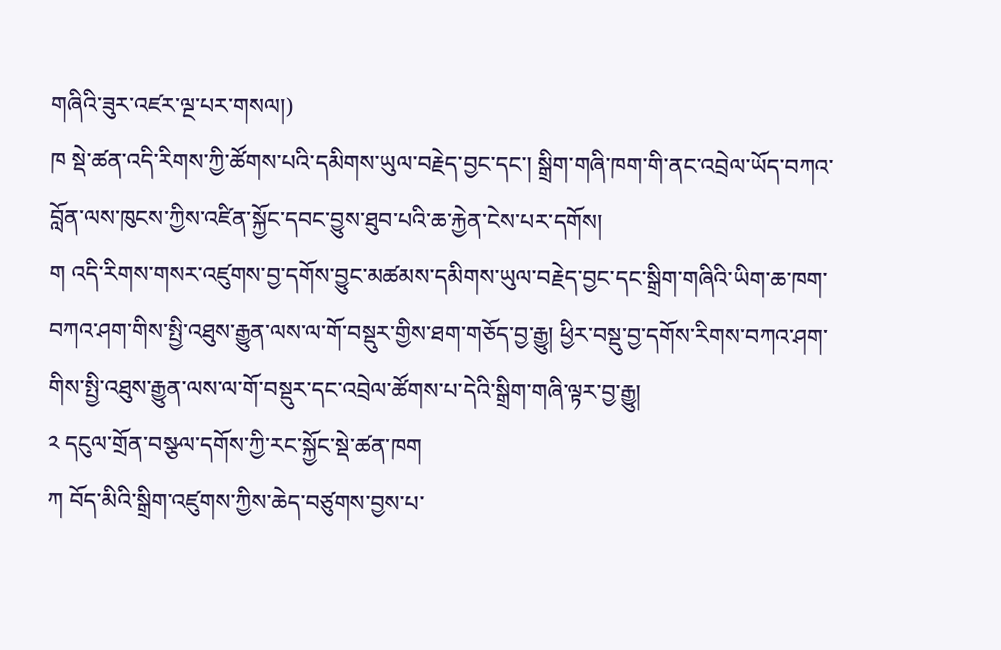གཞིའི་ཟུར་འཛར་ལྔ་པར་གསལ།)
ཁ སྡེ་ཚན་འདི་རིགས་ཀྱི་ཚོགས་པའི་དམིགས་ཡུལ་བརྗེད་བྱང་དང་། སྒྲིག་གཞི་ཁག་གི་ནང་འབྲེལ་ཡོད་བཀའ་བློན་ལས་ཁུངས་ཀྱིས་འཛིན་སྐྱོང་དབང་བྱུས་ཐུབ་པའི་ཆ་རྐྱེན་ངེས་པར་དགོས།
ག འདི་རིགས་གསར་འཛུགས་བྱ་དགོས་བྱུང་མཚམས་དམིགས་ཡུལ་བརྗེད་བྱང་དང་སྒྲིག་གཞིའི་ཡིག་ཆ་ཁག་བཀའ་ཤག་གིས་སྤྱི་འཐུས་རྒྱུན་ལས་ལ་གོ་བསྡུར་གྱིས་ཐག་གཅོད་བྱ་རྒྱུ། ཕྱིར་བསྡུ་བྱ་དགོས་རིགས་བཀའ་ཤག་གིས་སྤྱི་འཐུས་རྒྱུན་ལས་ལ་གོ་བསྡུར་དང་འབྲེལ་ཚོགས་པ་དེའི་སྒྲིག་གཞི་ལྟར་བྱ་རྒྱུ།
༢ དངུལ་གྲོན་བསྩལ་དགོས་ཀྱི་རང་སྐྱོང་སྡེ་ཚན་ཁག
ཀ བོད་མིའི་སྒྲིག་འཛུགས་ཀྱིས་ཆེད་བཙུགས་བྱས་པ་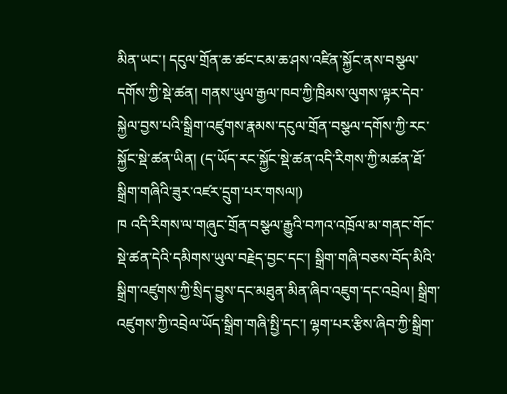མིན་ཡང་། དངུལ་གྲོན་ཆ་ཚང་ངམ་ཆ་ཤས་འཛིན་སྐྱོང་ནས་བསྩལ་དགོས་ཀྱི་སྡེ་ཚན། གནས་ཡུལ་རྒྱལ་ཁབ་ཀྱི་ཁྲིམས་ལུགས་ལྟར་དེབ་སྐྱེལ་བྱས་པའི་སྒྲིག་འཛུགས་རྣམས་དངུལ་གྲོན་བསྩལ་དགོས་ཀྱི་རང་སྐྱོང་སྡེ་ཚན་ཡིན། (ད་ཡོད་རང་སྐྱོང་སྡེ་ཚན་འདི་རིགས་ཀྱི་མཚན་ཐོ་སྒྲིག་གཞིའི་ཟུར་འཛར་དྲུག་པར་གསལ།)
ཁ འདི་རིགས་ལ་གཞུང་གྲོན་བསྩལ་རྒྱུའི་བཀའ་འཁྲོལ་མ་གནང་གོང་སྡེ་ཚན་དེའི་དམིགས་ཡུལ་བརྗེད་བྱང་དང་། སྒྲིག་གཞི་བཅས་བོད་མིའི་སྒྲིག་འཛུགས་ཀྱི་སྲིད་བྱུས་དང་མཐུན་མིན་ཞིབ་འཇུག་དང་འབྲེལ། སྒྲིག་འཛུགས་ཀྱི་འབྲེལ་ཡོད་སྒྲིག་གཞི་སྤྱི་དང་། ལྷག་པར་རྩིས་ཞིབ་ཀྱི་སྒྲིག་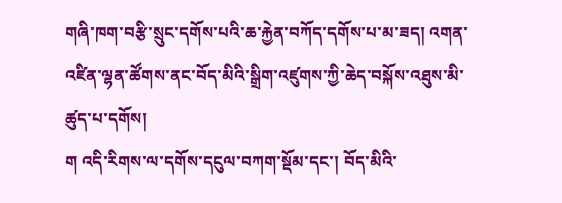གཞི་ཁག་བརྩི་སྲུང་དགོས་པའི་ཆ་རྐྱེན་བཀོད་དགོས་པ་མ་ཟད། འགན་འཛིན་ལྷན་ཚོགས་ནང་བོད་མིའི་སྒྲིག་འཛུགས་ཀྱི་ཆེད་བསྐོས་འཐུས་མི་ཚུད་པ་དགོས།
ག འདི་རིགས་ལ་དགོས་དངུལ་བཀག་སྡོམ་དང་། བོད་མིའི་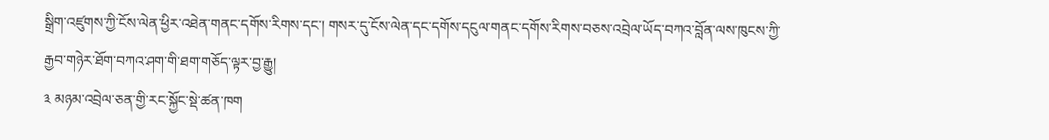སྒྲིག་འཛུགས་ཀྱི་ངོས་ལེན་ཕྱིར་འཐེན་གནང་དགོས་རིགས་དང་། གསར་དུ་ངོས་ལེན་དང་དགོས་དངུལ་གནང་དགོས་རིགས་བཅས་འབྲེལ་ཡོད་བཀའ་བློན་ལས་ཁུངས་ཀྱི་རྒྱབ་གཉེར་ཐོག་བཀའ་ཤག་གི་ཐག་གཅོད་ལྟར་བྱ་རྒྱུ།
༣ མཉམ་འབྲེལ་ཅན་གྱི་རང་སྐྱོང་སྡེ་ཚན་ཁག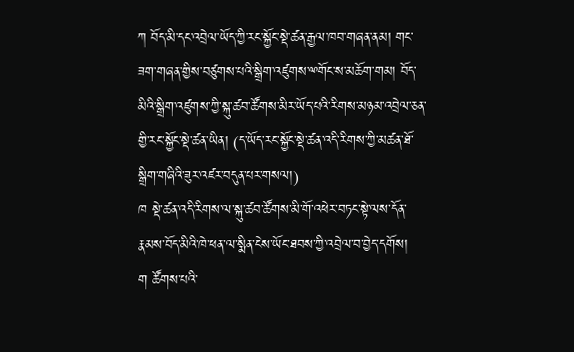ཀ བོད་མི་དང་འབྲེལ་ཡོད་ཀྱི་རང་སྐྱོང་སྡེ་ཚན་རྒྱལ་ཁབ་གཞན་ནམ། གང་ཟག་གཞན་གྱིས་བཙུགས་པའི་སྒྲིག་འཛུགས་ྋགོང་ས་མཆོག་གམ། བོད་མིའི་སྒྲིག་འཛུགས་ཀྱི་སྐུ་ཚབ་ཚོགས་མིར་ཡོད་པའི་རིགས་མཉམ་འབྲེལ་ཅན་གྱི་རང་སྐྱོང་སྡེ་ཚན་ཡིན། (ད་ཡོད་རང་སྐྱོང་སྡེ་ཚན་འདི་རིགས་ཀྱི་མཚན་ཐོ་སྒྲིག་གཞིའི་ཟུར་འཛར་བདུན་པར་གསལ།)
ཁ སྡེ་ཚན་འདི་རིགས་ལ་སྐུ་ཚབ་ཚོགས་མི་གོ་འཕེར་བཏང་སྟེ་ལས་དོན་རྣམས་བོད་མིའི་ཁེ་ཕན་ལ་སྨིན་ངེས་ཡོང་ཐབས་ཀྱི་འབྲེལ་བ་བྱེད་དགོས།
ག ཚོགས་པའི་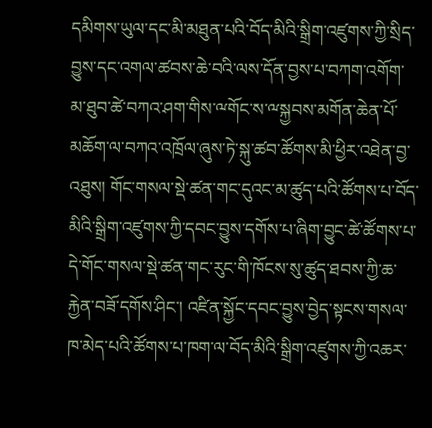དམིགས་ཡུལ་དང་མི་མཐུན་པའི་བོད་མིའི་སྒྲིག་འཛུགས་ཀྱི་སྲིད་བྱུས་དང་འགལ་ཚབས་ཆེ་བའི་ལས་དོན་བྱས་པ་བཀག་འགོག་མ་ཐུབ་ཚེ་བཀའ་ཤག་གིས་ྋགོང་ས་ྋསྐྱབས་མགོན་ཆེན་པོ་མཆོག་ལ་བཀའ་འཁྲོལ་ཞུས་ཏེ་སྐུ་ཚབ་ཚོགས་མི་ཕྱིར་འཐེན་བྱ་འཐུས། གོང་གསལ་སྡེ་ཚན་གང་དུའང་མ་ཚུད་པའི་ཚོགས་པ་བོད་མིའི་སྒྲིག་འཛུགས་ཀྱི་དབང་བྱུས་དགོས་པ་ཞིག་བྱུང་ཚེ་ཚོགས་པ་དེ་གོང་གསལ་སྡེ་ཚན་གང་རུང་གི་ཁོངས་སུ་ཚུད་ཐབས་ཀྱི་ཆ་རྐྱེན་བཟོ་དགོས་ཤིང་། འཛིན་སྐྱོང་དབང་བྱུས་བྱེད་སྟངས་གསལ་ཁ་མེད་པའི་ཚོགས་པ་ཁག་ལ་བོད་མིའི་སྒྲིག་འཛུགས་ཀྱི་འཆར་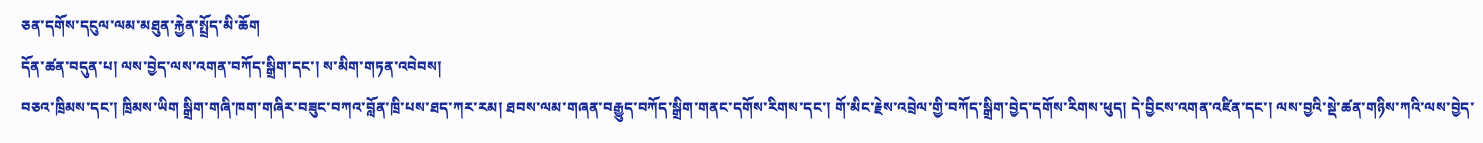ཅན་དགོས་དངུལ་ལམ་མཐུན་རྐྱེན་སྤྲོད་མི་ཆོག
དོན་ཚན་བདུན་པ། ལས་བྱེད་ལས་འགན་བཀོད་སྒྲིག་དང་། ས་མིག་གཏན་འབེབས།
བཅའ་ཁྲིམས་དང་། ཁྲིམས་ཡིག སྒྲིག་གཞི་ཁག་གཞིར་བཟུང་བཀའ་བློན་ཁྲི་པས་ཐད་ཀར་རམ། ཐབས་ལམ་གཞན་བརྒྱུད་བཀོད་སྒྲིག་གནང་དགོས་རིགས་དང་། གོ་མིང་རྗེས་འབྲེལ་གྱི་བཀོད་སྒྲིག་བྱེད་དགོས་རིགས་ཕུད། དེ་བྱིངས་འགན་འཛིན་དང་། ལས་བྱའི་སྡེ་ཚན་གཉིས་ཀའི་ལས་བྱེད་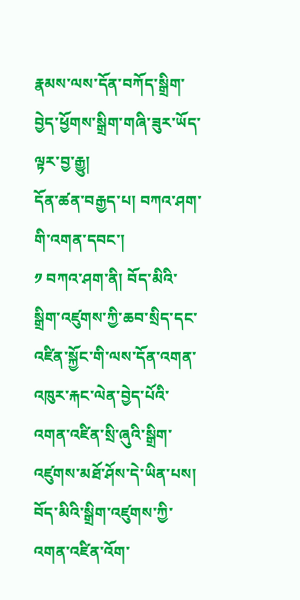རྣམས་ལས་དོན་བཀོད་སྒྲིག་བྱེད་ཕྱོགས་སྒྲིག་གཞི་ཟུར་ཡོད་ལྟར་བྱ་རྒྱུ།
དོན་ཚན་བརྒྱད་པ། བཀའ་ཤག་གི་འགན་དབང་།
༡ བཀའ་ཤག་ནི། བོད་མིའི་སྒྲིག་འཛུགས་ཀྱི་ཆབ་སྲིད་དང་འཛིན་སྐྱོང་གི་ལས་དོན་འགན་འཁུར་རྐང་ལེན་བྱེད་པོའི་འགན་འཛིན་སྲི་ཞུའི་སྒྲིག་འཛུགས་མཐོ་ཤོས་དེ་ཡིན་པས། བོད་མིའི་སྒྲིག་འཛུགས་ཀྱི་འགན་འཛིན་འོག་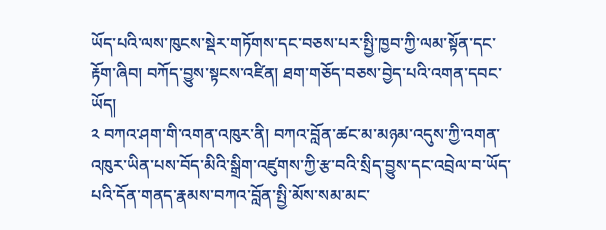ཡོད་པའི་ལས་ཁུངས་སྡེར་གཏོགས་དང་བཅས་པར་སྤྱི་ཁྱབ་ཀྱི་ལམ་སྟོན་དང་རྟོག་ཞིབ། བཀོད་བྱུས་སྟངས་འཛིན། ཐག་གཅོད་བཅས་བྱེད་པའི་འགན་དབང་ཡོད།
༢ བཀའ་ཤག་གི་འགན་འཁུར་ནི། བཀའ་བློན་ཚང་མ་མཉམ་འདུས་ཀྱི་འགན་འཁུར་ཡིན་པས་བོད་མིའི་སྒྲིག་འཛུགས་ཀྱི་རྩ་བའི་སྲིད་བྱུས་དང་འབྲེལ་བ་ཡོད་པའི་དོན་གནད་རྣམས་བཀའ་བློན་སྤྱི་མོས་སམ་མང་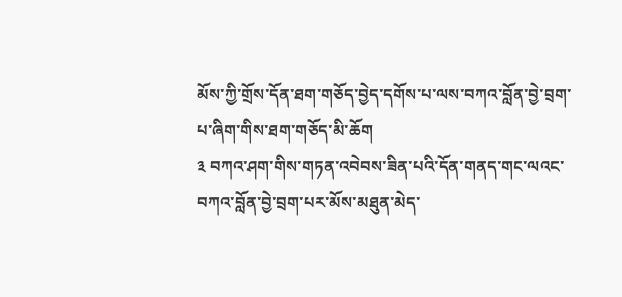མོས་ཀྱི་གྲོས་དོན་ཐག་གཅོད་བྱེད་དགོས་པ་ལས་བཀའ་བློན་བྱེ་བྲག་པ་ཞིག་གིས་ཐག་གཅོད་མི་ཆོག
༣ བཀའ་ཤག་གིས་གཏན་འབེབས་ཟིན་པའི་དོན་གནད་གང་ལའང་བཀའ་བློན་བྱེ་བྲག་པར་མོས་མཐུན་མེད་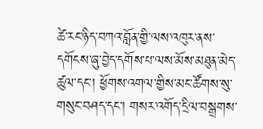ཚེ་རང་ཉིད་བཀའ་བློན་གྱི་ལས་འཁུར་ནས་དགོངས་ཞུ་བྱེད་དགོས་པ་ལས་མོས་མཐུན་མེད་ཚུལ་དང་། ཕྱོགས་འགལ་གྱིས་མང་ཚོགས་སུ་གསུང་བཤད་དང་། གསར་འགོད་དྲིལ་བསྒྲགས་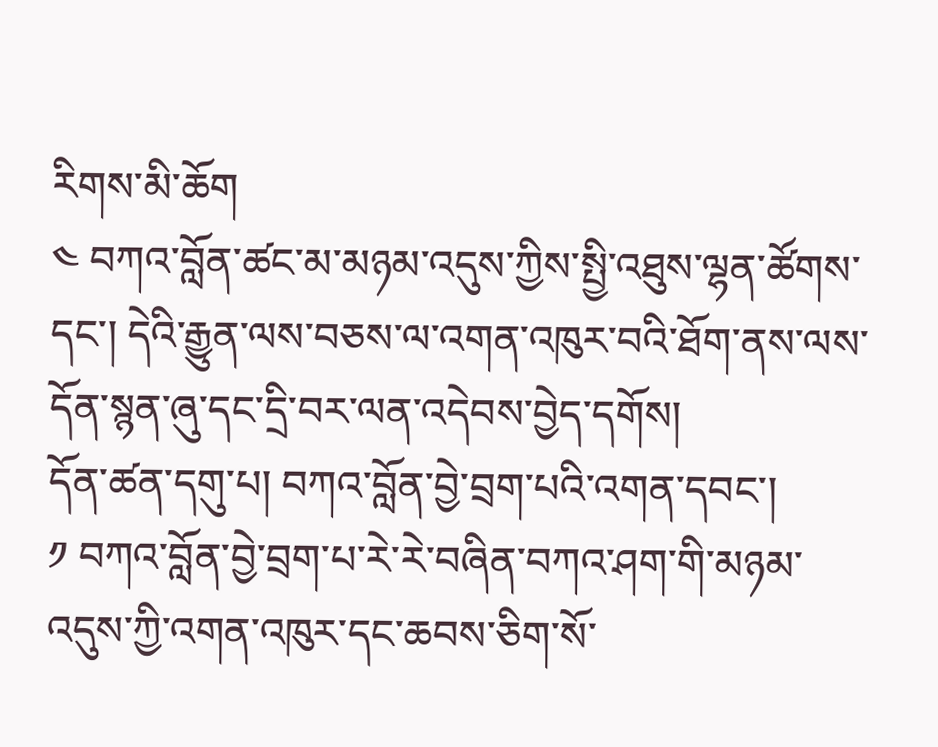རིགས་མི་ཆོག
༤ བཀའ་བློན་ཚང་མ་མཉམ་འདུས་ཀྱིས་སྤྱི་འཐུས་ལྷན་ཚོགས་དང་། དེའི་རྒྱུན་ལས་བཅས་ལ་འགན་འཁུར་བའི་ཐོག་ནས་ལས་དོན་སྙན་ཞུ་དང་དྲི་བར་ལན་འདེབས་བྱེད་དགོས།
དོན་ཚན་དགུ་པ། བཀའ་བློན་བྱེ་བྲག་པའི་འགན་དབང་།
༡ བཀའ་བློན་བྱེ་བྲག་པ་རེ་རེ་བཞིན་བཀའ་ཤག་གི་མཉམ་འདུས་ཀྱི་འགན་འཁུར་དང་ཆབས་ཅིག་སོ་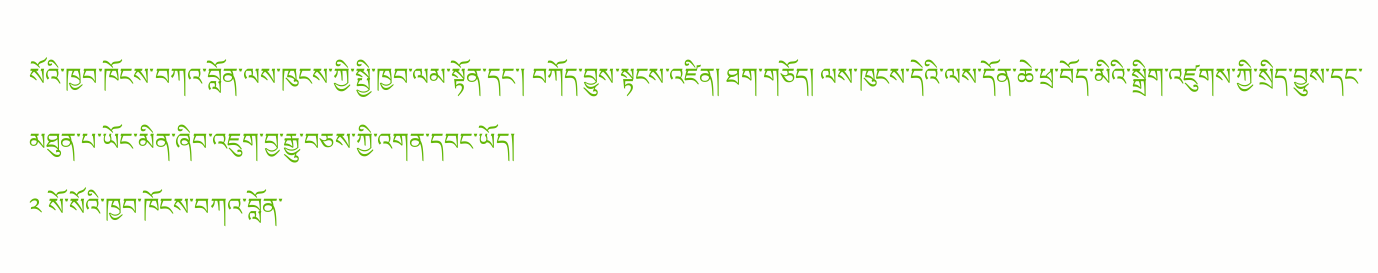སོའི་ཁྱབ་ཁོངས་བཀའ་བློན་ལས་ཁུངས་ཀྱི་སྤྱི་ཁྱབ་ལམ་སྟོན་དང་། བཀོད་བྱུས་སྟངས་འཛིན། ཐག་གཅོད། ལས་ཁུངས་དེའི་ལས་དོན་ཆེ་ཕྲ་བོད་མིའི་སྒྲིག་འཛུགས་ཀྱི་སྲིད་བྱུས་དང་མཐུན་པ་ཡོང་མིན་ཞིབ་འཇུག་བྱ་རྒྱུ་བཅས་ཀྱི་འགན་དབང་ཡོད།
༢ སོ་སོའི་ཁྱབ་ཁོངས་བཀའ་བློན་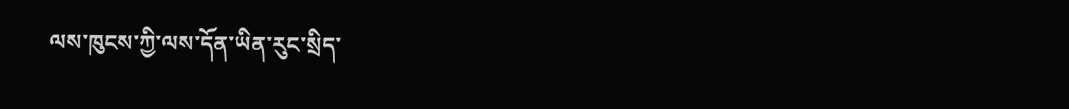ལས་ཁུངས་ཀྱི་ལས་དོན་ཡིན་རུང་སྲིད་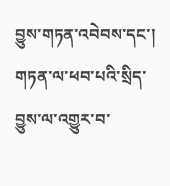བྱུས་གཏན་འབེབས་དང་། གཏན་ལ་ཕབ་པའི་སྲིད་བྱུས་ལ་འགྱུར་བ་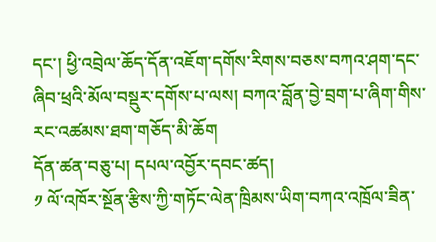དང་། ཕྱི་འབྲེལ་ཆོད་དོན་འཇོག་དགོས་རིགས་བཅས་བཀའ་ཤག་དང་ཞིབ་ཕྲའི་མོལ་བསྡུར་དགོས་པ་ལས། བཀའ་བློན་བྱེ་བྲག་པ་ཞིག་གིས་རང་འཚམས་ཐག་གཅོད་མི་ཆོག
དོན་ཚན་བཅུ་པ། དཔལ་འབྱོར་དབང་ཚད།
༡ ལོ་འཁོར་སྔོན་རྩིས་ཀྱི་གཏོང་ལེན་ཁྲིམས་ཡིག་བཀའ་འཁྲོལ་ཟིན་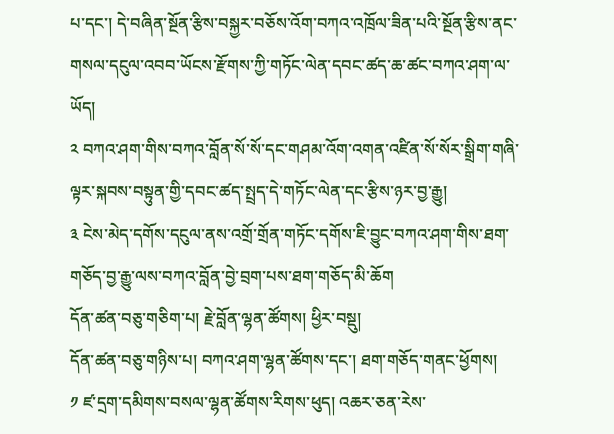པ་དང་། དེ་བཞིན་སྔོན་རྩིས་བསྐྱར་བཅོས་འོག་བཀའ་འཁྲོལ་ཟིན་པའི་སྔོན་རྩིས་ནང་གསལ་དངུལ་འབབ་ཡོངས་རྫོགས་ཀྱི་གཏོང་ལེན་དབང་ཚད་ཆ་ཚང་བཀའ་ཤག་ལ་ཡོད།
༢ བཀའ་ཤག་གིས་བཀའ་བློན་སོ་སོ་དང་གཤམ་འོག་འགན་འཛིན་སོ་སོར་སྒྲིག་གཞི་ལྟར་སྐབས་བསྟུན་གྱི་དབང་ཚད་སྤྲད་དེ་གཏོང་ལེན་དང་རྩིས་ཉར་བྱ་རྒྱུ།
༣ ངེས་མེད་དགོས་དངུལ་ནས་འགྲོ་གྲོན་གཏོང་དགོས་ཇི་བྱུང་བཀའ་ཤག་གིས་ཐག་གཅོད་བྱ་རྒྱུ་ལས་བཀའ་བློན་བྱེ་བྲག་པས་ཐག་གཅོད་མི་ཆོག
དོན་ཚན་བཅུ་གཅིག་པ། རྗེ་བློན་ལྷན་ཚོགས། ཕྱིར་བསྡུ།
དོན་ཚན་བཅུ་གཉིས་པ། བཀའ་ཤག་ལྷན་ཚོགས་དང་། ཐག་གཅོད་གནང་ཕྱོགས།
༡ ཛ་དྲག་དམིགས་བསལ་ལྷན་ཚོགས་རིགས་ཕུད། འཆར་ཅན་རེས་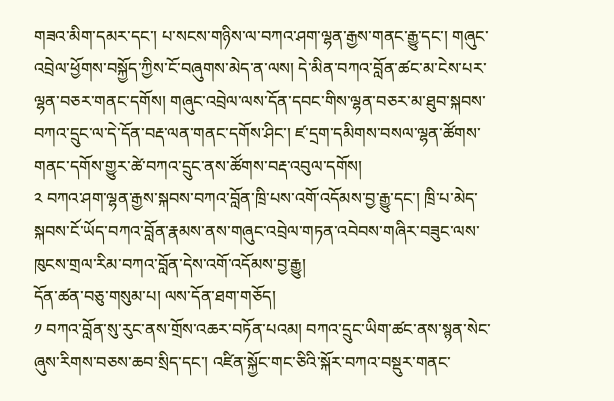གཟའ་མིག་དམར་དང་། པ་སངས་གཉིས་ལ་བཀའ་ཤག་ལྷན་རྒྱས་གནང་རྒྱུ་དང་། གཞུང་འབྲེལ་ཕྱོགས་བསྐྱོད་ཀྱིས་ངོ་བཞུགས་མེད་ན་ལས། དེ་མིན་བཀའ་བློན་ཚང་མ་ངེས་པར་ལྷན་བཅར་གནང་དགོས། གཞུང་འབྲེལ་ལས་དོན་དབང་གིས་ལྷན་བཅར་མ་ཐུབ་སྐབས་བཀའ་དྲུང་ལ་དེ་དོན་བརྡ་ལན་གནང་དགོས་ཤིང་། ཛ་དྲག་དམིགས་བསལ་ལྷན་ཚོགས་གནང་དགོས་གྱུར་ཚེ་བཀའ་དྲུང་ནས་ཚོགས་བརྡ་འབུལ་དགོས།
༢ བཀའ་ཤག་ལྷན་རྒྱས་སྐབས་བཀའ་བློན་ཁྲི་པས་འགོ་འདོམས་བྱ་རྒྱུ་དང་། ཁྲི་པ་མེད་སྐབས་ངོ་ཡོད་བཀའ་བློན་རྣམས་ནས་གཞུང་འབྲེལ་གཏན་འབེབས་གཞིར་བཟུང་ལས་ཁུངས་གྲལ་རིམ་བཀའ་བློན་དེས་འགོ་འདོམས་བྱ་རྒྱུ།
དོན་ཚན་བཅུ་གསུམ་པ། ལས་དོན་ཐག་གཅོད།
༡ བཀའ་བློན་སུ་རུང་ནས་གྲོས་འཆར་བཏོན་པའམ། བཀའ་དྲུང་ཡིག་ཚང་ནས་སྙན་སེང་ཞུས་རིགས་བཅས་ཆབ་སྲིད་དང་། འཛིན་སྐྱོང་གང་ཅིའི་སྐོར་བཀའ་བསྡུར་གནང་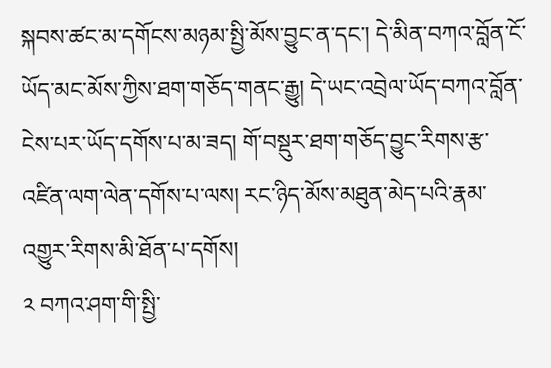སྐབས་ཚང་མ་དགོངས་མཉམ་སྤྱི་མོས་བྱུང་ན་དང་། དེ་མིན་བཀའ་བློན་ངོ་ཡོད་མང་མོས་ཀྱིས་ཐག་གཅོད་གནང་རྒྱུ། དེ་ཡང་འབྲེལ་ཡོད་བཀའ་བློན་ངེས་པར་ཡོད་དགོས་པ་མ་ཟད། གོ་བསྡུར་ཐག་གཅོད་བྱུང་རིགས་རྩ་འཛིན་ལག་ལེན་དགོས་པ་ལས། རང་ཉིད་མོས་མཐུན་མེད་པའི་རྣམ་འགྱུར་རིགས་མི་ཐོན་པ་དགོས།
༢ བཀའ་ཤག་གི་སྤྱི་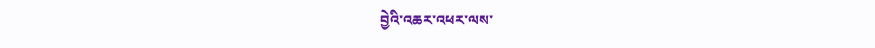བྱེའི་འཆར་འཕར་ལས་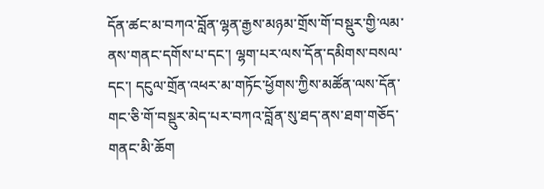དོན་ཚང་མ་བཀའ་བློན་ལྷན་རྒྱས་མཉམ་གྲོས་གོ་བསྡུར་གྱི་ལམ་ནས་གནང་དགོས་པ་དང་། ལྷག་པར་ལས་དོན་དམིགས་བསལ་དང་། དངུལ་གྲོན་འཕར་མ་གཏོང་ཕྱོགས་ཀྱིས་མཚོན་ལས་དོན་གང་ཅི་གོ་བསྡུར་མེད་པར་བཀའ་བློན་སུ་ཐད་ནས་ཐག་གཅོད་གནང་མི་ཆོག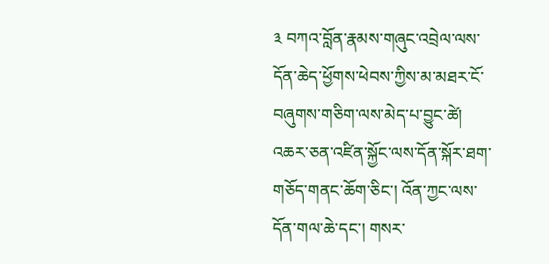༣ བཀའ་བློན་རྣམས་གཞུང་འབྲེལ་ལས་དོན་ཆེད་ཕྱོགས་ཕེབས་ཀྱིས་མ་མཐར་ངོ་བཞུགས་གཅིག་ལས་མེད་པ་བྱུང་ཚེ། འཆར་ཅན་འཛིན་སྐྱོང་ལས་དོན་སྐོར་ཐག་གཅོད་གནང་ཆོག་ཅིང་། འོན་ཀྱང་ལས་དོན་གལ་ཆེ་དང་། གསར་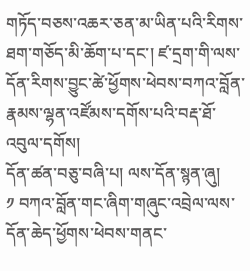གཏོད་བཅས་འཆར་ཅན་མ་ཡིན་པའི་རིགས་ཐག་གཅོད་མི་ཆོག་པ་དང་། ཛ་དྲག་གི་ལས་དོན་རིགས་བྱུང་ཚེ་ཕྱོགས་ཕེབས་བཀའ་བློན་རྣམས་ལྷན་འཛོམས་དགོས་པའི་བརྡ་ཐོ་འབུལ་དགོས།
དོན་ཚན་བཅུ་བཞི་པ། ལས་དོན་སྙན་ཞུ།
༡ བཀའ་བློན་གང་ཞིག་གཞུང་འབྲེལ་ལས་དོན་ཆེད་ཕྱོགས་ཕེབས་གནང་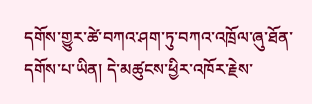དགོས་གྱུར་ཚེ་བཀའ་ཤག་ཏུ་བཀའ་འཁྲོལ་ཞུ་ཐོན་དགོས་པ་ཡིན། དེ་མཚུངས་ཕྱིར་འཁོར་རྗེས་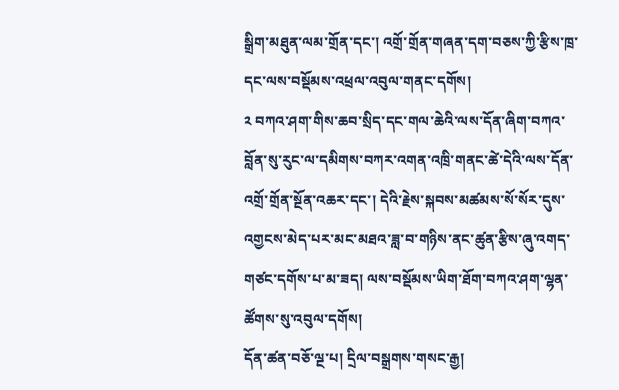སྒྲིག་མཐུན་ལམ་གྲོན་དང་། འགྲོ་གྲོན་གཞན་དག་བཅས་ཀྱི་རྩིས་ཁྲ་དང་ལས་བསྡོམས་འཕྲལ་འབུལ་གནང་དགོས།
༢ བཀའ་ཤག་གིས་ཆབ་སྲིད་དང་གལ་ཆེའི་ལས་དོན་ཞིག་བཀའ་བློན་སུ་རུང་ལ་དམིགས་བཀར་འགན་འཁྲི་གནང་ཚེ་དེའི་ལས་དོན་འགྲོ་གྲོན་སྔོན་འཆར་དང་། དེའི་རྗེས་སྐབས་མཚམས་སོ་སོར་དུས་འགྱངས་མེད་པར་མང་མཐའ་ཟླ་བ་གཉིས་ནང་ཚུན་རྩིས་ཞུ་འགད་གཙང་དགོས་པ་མ་ཟད། ལས་བསྡོམས་ཡིག་ཐོག་བཀའ་ཤག་ལྷན་ཚོགས་སུ་འབུལ་དགོས།
དོན་ཚན་བཅོ་ལྔ་པ། དྲིལ་བསྒྲགས་གསང་རྒྱ།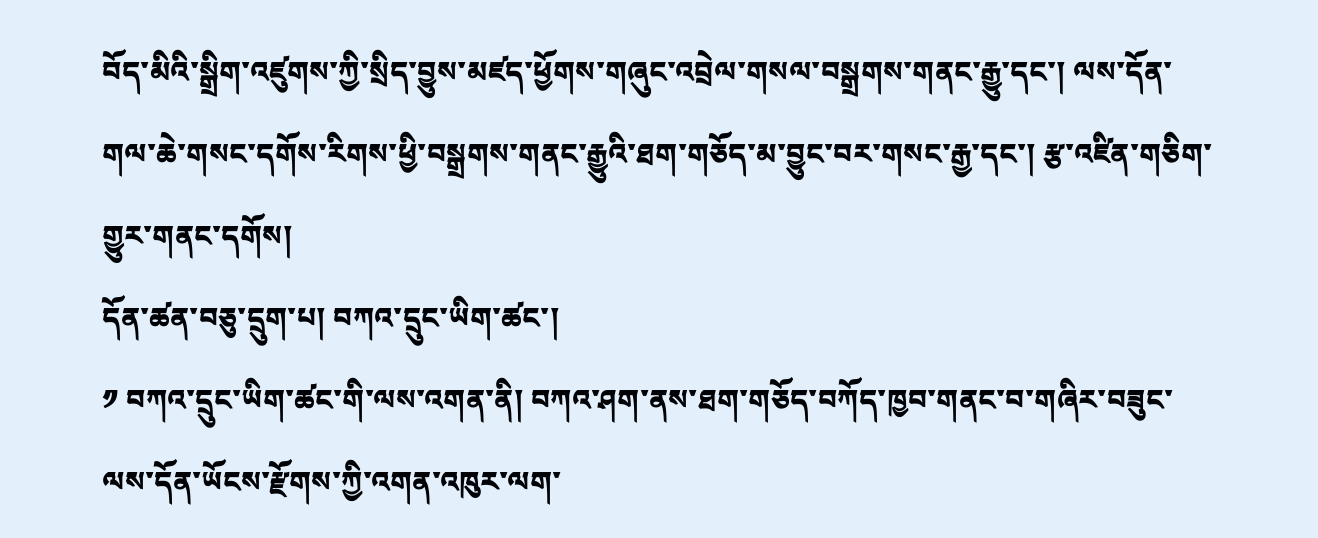བོད་མིའི་སྒྲིག་འཛུགས་ཀྱི་སྲིད་བྱུས་མཛད་ཕྱོགས་གཞུང་འབྲེལ་གསལ་བསྒྲགས་གནང་རྒྱུ་དང་། ལས་དོན་གལ་ཆེ་གསང་དགོས་རིགས་ཕྱི་བསྒྲགས་གནང་རྒྱུའི་ཐག་གཅོད་མ་བྱུང་བར་གསང་རྒྱ་དང་། རྩ་འཛིན་གཅིག་གྱུར་གནང་དགོས།
དོན་ཚན་བཅུ་དྲུག་པ། བཀའ་དྲུང་ཡིག་ཚང་།
༡ བཀའ་དྲུང་ཡིག་ཚང་གི་ལས་འགན་ནི། བཀའ་ཤག་ནས་ཐག་གཅོད་བཀོད་ཁྱབ་གནང་བ་གཞིར་བཟུང་ལས་དོན་ཡོངས་རྫོགས་ཀྱི་འགན་འཁུར་ལག་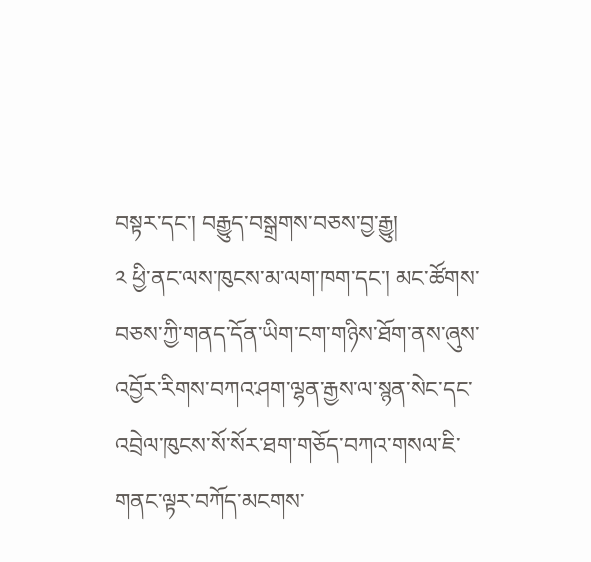བསྟར་དང་། བརྒྱུད་བསྒྲགས་བཅས་བྱ་རྒྱུ།
༢ ཕྱི་ནང་ལས་ཁུངས་མ་ལག་ཁག་དང་། མང་ཚོགས་བཅས་ཀྱི་གནད་དོན་ཡིག་ངག་གཉིས་ཐོག་ནས་ཞུས་འབྱོར་རིགས་བཀའ་ཤག་ལྷན་རྒྱས་ལ་སྙན་སེང་དང་འབྲེལ་ཁུངས་སོ་སོར་ཐག་གཅོད་བཀའ་གསལ་ཇི་གནང་ལྟར་བཀོད་མངགས་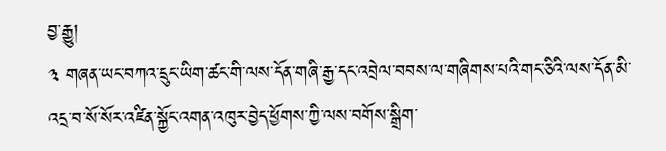བྱ་རྒྱུ།
༣ གཞན་ཡང་བཀའ་དྲུང་ཡིག་ཚང་གི་ལས་དོན་གཞི་རྒྱ་དང་འབྲེལ་བབས་ལ་གཞིགས་པའི་གང་ཅིའི་ལས་དོན་མི་འདྲ་བ་སོ་སོར་འཛིན་སྐྱོང་འགན་འཁུར་བྱེད་ཕྱོགས་ཀྱི་ལས་བགོས་སྒྲིག་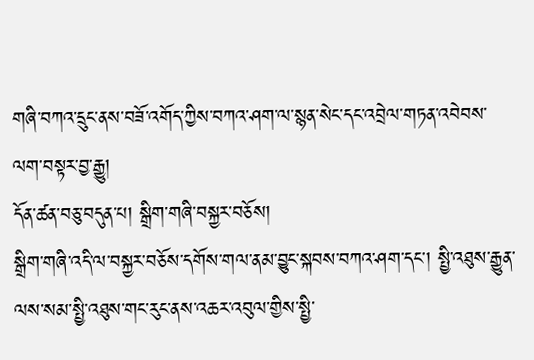གཞི་བཀའ་དྲུང་ནས་བཟོ་འགོད་ཀྱིས་བཀའ་ཤག་ལ་སྙན་སེང་དང་འབྲེལ་གཏན་འབེབས་ལག་བསྟར་བྱ་རྒྱུ།
དོན་ཚན་བཅུ་བདུན་པ། སྒྲིག་གཞི་བསྐྱར་བཅོས།
སྒྲིག་གཞི་འདི་ལ་བསྐྱར་བཅོས་དགོས་གལ་ནམ་བྱུང་སྐབས་བཀའ་ཤག་དང་། སྤྱི་འཐུས་རྒྱུན་ལས་སམ་སྤྱི་འཐུས་གང་རུང་ནས་འཆར་འབུལ་གྱིས་སྤྱི་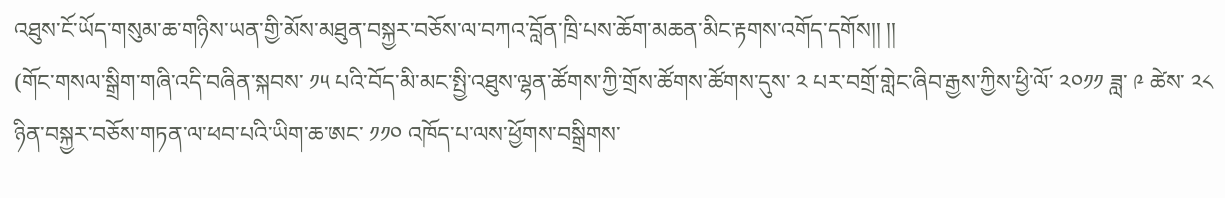འཐུས་ངོ་ཡོད་གསུམ་ཆ་གཉིས་ཡན་གྱི་མོས་མཐུན་བསྐྱར་བཅོས་ལ་བཀའ་བློན་ཁྲི་པས་ཆོག་མཆན་མིང་རྟགས་འགོད་དགོས།། །།
(གོང་གསལ་སྒྲིག་གཞི་འདི་བཞིན་སྐབས་ ༡༥ པའི་བོད་མི་མང་སྤྱི་འཐུས་ལྷན་ཚོགས་ཀྱི་གྲོས་ཚོགས་ཚོགས་དུས་ ༢ པར་བགྲོ་གླེང་ཞིབ་རྒྱས་ཀྱིས་ཕྱི་ལོ་ ༢༠༡༡ ཟླ་ ༩ ཚེས་ ༢༨ ཉིན་བསྐྱར་བཅོས་གཏན་ལ་ཕབ་པའི་ཡིག་ཆ་ཨང་ ༡༡༠ འཁོད་པ་ལས་ཕྱོགས་བསྒྲིགས་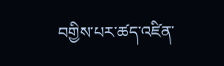བགྱིས་པར་ཚད་འཛིན་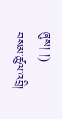ཞུས། །)
བསམ་ཚུལ་འབྲི།